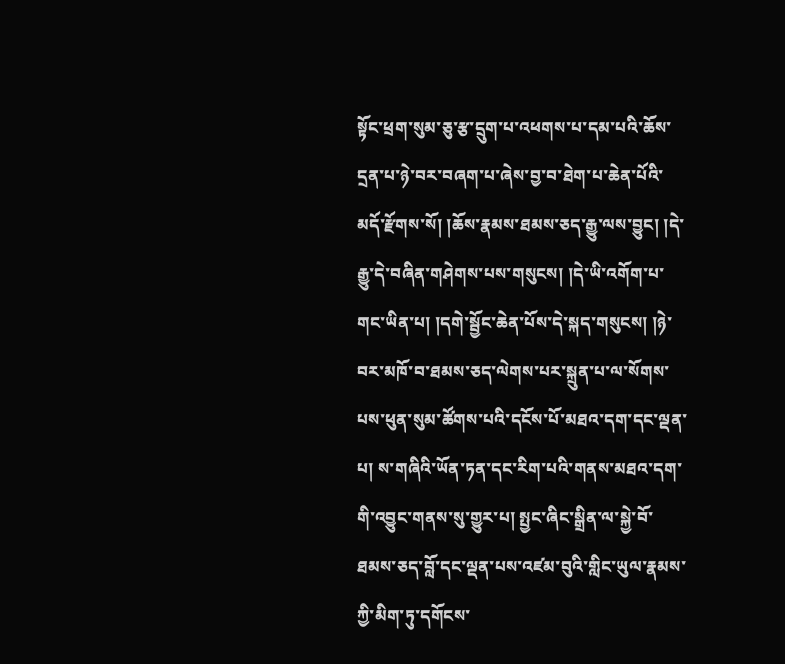སྟོང་ཕྲག་སུམ་ཅུ་རྩ་དྲུག་པ་འཕགས་པ་དམ་པའི་ཆོས་དྲན་པ་ཉེ་བར་བཞག་པ་ཞེས་བྱ་བ་ཐེག་པ་ཆེན་པོའི་མདོ་རྫོགས་སོ། །ཆོས་རྣམས་ཐམས་ཅད་རྒྱུ་ལས་བྱུང། །དེ་རྒྱུ་དེ་བཞིན་གཤེགས་པས་གསུངས། །དེ་ཡི་འགོག་པ་གང་ཡིན་པ། །དགེ་སྦྱོང་ཆེན་པོས་དེ་སྐད་གསུངས། །ཉེ་བར་མཁོ་བ་ཐམས་ཅད་ལེགས་པར་སྐྲུན་པ་ལ་སོགས་པས་ཕུན་སུམ་ཚོགས་པའི་དངོས་པོ་མཐའ་དག་དང་ལྡན་པ། ས་གཞིའི་ཡོན་ཏན་དང་རིག་པའི་གནས་མཐའ་དག་གི་འབྱུང་གནས་སུ་གྱུར་པ། སྤྱང་ཞིང་སྒྲིན་ལ་སྐྱེ་བོ་ཐམས་ཅད་བློ་དང་ལྡན་པས་འཛམ་བུའི་གླིང་ཡུལ་རྣམས་ཀྱི་མིག་ཏུ་དགོངས་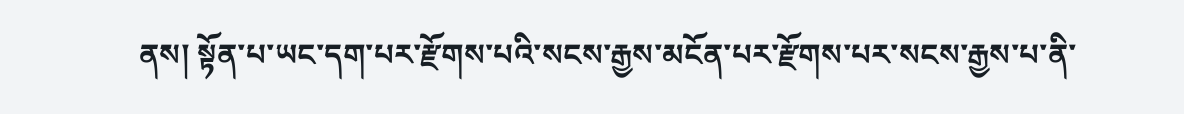ནས། སྟོན་པ་ཡང་དག་པར་རྫོགས་པའི་སངས་རྒྱས་མངོན་པར་རྫོགས་པར་སངས་རྒྱས་པ་ནི་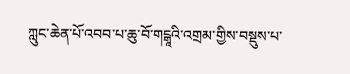ཀླུང་ཆེན་པོ་འབབ་པ་ཆུ་བོ་གངྒཱའི་འགྲམ་གྱིས་བསྡུས་པ་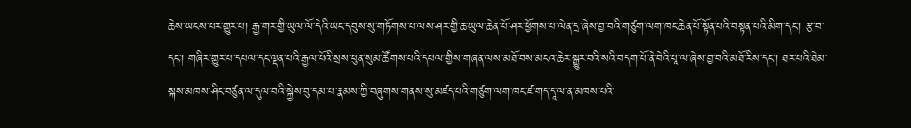ཆེས་ཡངས་པར་གྱུར་པ། རྒྱ་གར་གྱི་ཡུལ་ལོ་དེའི་ཡང་དབུས་སུ་གཏོགས་པ་ལས་ཤར་གྱི་ཆ་ཡུལ་ཆེན་པོ་ཤར་ཕྱོགས་པ་ལེན་དྲ་ཞེས་བྱ་བའི་གཙུག་ལག་ཁང་ཆེན་པོ་སྟོན་པའི་བསྟན་པའི་མིག་དང་། རྩ་བ་དང་། གཞིར་གྱུར་པ་དཔལ་དང་ལྡན་པའི་རྒྱལ་པོའི་སྲས་ཕུན་སུམ་ཚོགས་པའི་དཔལ་གྱིས་གཞན་ལས་མཐོ་བས་མངའ་ཆེར་སྒྱུར་བའི་སའི་བདག་པོ་ནེ་བེའི་པཱ་ལ་ཞེས་བྱ་བའི་མཐོ་རིས་དང་། ཐར་པའི་ཐེམ་སྐས་མཁས་ཤིང་བཙུན་ལ་དུལ་བའི་སྐྱེས་བུ་དམ་པ་རྣམས་ཀྱི་བཞུགས་གནས་སུ་མཛད་པའི་གཙུག་ལག་ཁང་ཛ་གད་དཱ་ལ་ན་མཁས་པའི་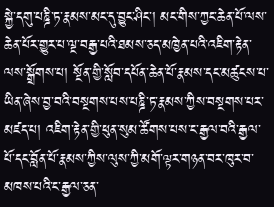སྐྱེ་དགུ་པཎྜི་ཏ་རྣམས་མང་དུ་བྱུང་ཤིང་། མང་གིས་ཀྱང་ཆེན་པོ་ལས་ཆེན་པོར་གྱུར་པ་ལྔ་བརྒྱ་པའི་ཐམས་ཅད་མཁྱེན་པའི་འཇིག་རྟེན་ལས་སྒྲོགས་པ། སྔོན་གྱི་སློབ་དཔོན་ཆེན་པོ་རྣམས་དང་མཚུངས་པ་ཡིན་ཞེས་བྱ་བའི་བསྔགས་པས་པཎྜི་ཏ་རྣམས་ཀྱིས་བསྔགས་པར་མཛད་པ། འཇིག་རྟེན་གྱི་ཕུན་སུམ་ཚོགས་པས་ང་རྒྱལ་བའི་རྒྱལ་པོ་དང་བློན་པོ་རྣམས་ཀྱིས་ལུས་ཀྱི་མགོ་ལྟར་གཉན་བར་ཁུར་བ་མཁས་པའི་ང་རྒྱལ་ཅན་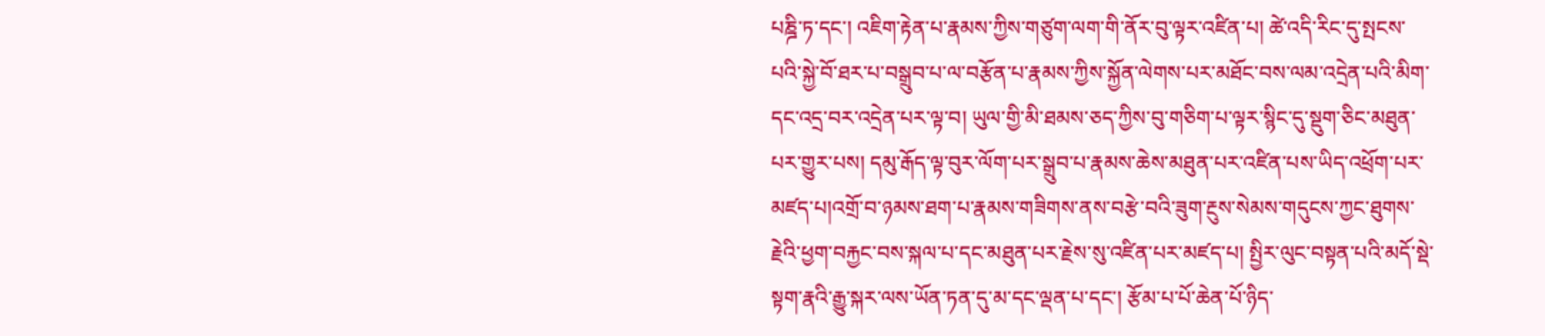པཎྜི་ཏ་དང་། འཇིག་རྟེན་པ་རྣམས་ཀྱིས་གཙུག་ལག་གི་ནོར་བུ་ལྟར་འཛིན་པ། ཚེ་འདི་རིང་དུ་སྤངས་པའི་སྐྱེ་བོ་ཐར་པ་བསྒྲུབ་པ་ལ་བརྩོན་པ་རྣམས་ཀྱིས་སྐྱོན་ལེགས་པར་མཐོང་བས་ལམ་འདྲེན་པའི་མིག་དང་འདྲ་བར་འདྲེན་པར་ལྟ་བ། ཡུལ་གྱི་མི་ཐམས་ཅད་ཀྱིས་བུ་གཅིག་པ་ལྟར་སྙིང་དུ་སྡུག་ཅིང་མཐུན་པར་གྱུར་པས། དམུ་རྒོད་ལྟ་བུར་ལོག་པར་སྒྲུབ་པ་རྣམས་ཆེས་མཐུན་པར་འཛིན་པས་ཡིད་འཕྲོག་པར་མཛད་པ།འགྲོ་བ་ཉམས་ཐག་པ་རྣམས་གཟིགས་ནས་བརྩེ་བའི་ཟུག་རྔུས་སེམས་གདུངས་ཀྱང་ཐུགས་རྗེའི་ཕྱག་བརྐྱང་བས་སྐལ་པ་དང་མཐུན་པར་རྗེས་སུ་འཛིན་པར་མཛད་པ། སྤྱིར་ལུང་བསྟན་པའི་མདོ་སྡེ་སྟག་རྣའི་རྒྱུ་སྐར་ལས་ཡོན་ཏན་དུ་མ་དང་ལྡན་པ་དང་། རྩོམ་པ་པོ་ཆེན་པོ་ཉིད་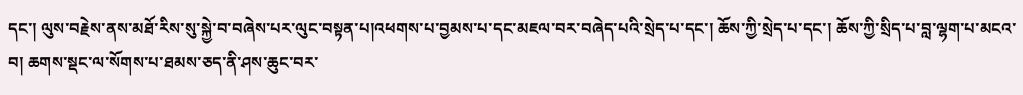དང་། ལུས་བརྗེས་ནས་མཐོ་རིས་སུ་སྐྱེ་བ་བཞེས་པར་ལུང་བསྟན་པ།འཕགས་པ་བྱམས་པ་དང་མཇལ་བར་བཞེད་པའི་སྲེད་པ་དང་། ཆོས་ཀྱི་སྲེད་པ་དང་། ཆོས་ཀྱི་སྲིད་པ་བླ་ལྷག་པ་མངའ་བ། ཆགས་སྡང་ལ་སོགས་པ་ཐམས་ཅད་ནི་ཤས་ཆུང་བར་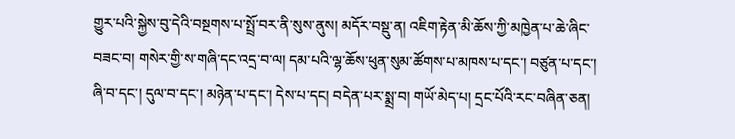གྱུར་པའི་སྐྱེས་བུ་དེའི་བསྔགས་པ་སྤྲོ་བར་ནི་སུས་ནུས། མདོར་བསྡུ་ན། འཇིག་རྟེན་མི་ཆོས་ཀྱི་མཁྱེན་པ་ཆེ་ཞིང་བཟང་བ། གསེར་གྱི་ས་གཞི་དང་འདྲ་བ་ལ། དམ་པའི་ལྷ་ཆོས་ཕུན་སུམ་ཚོགས་པ་མཁས་པ་དང་། བཙུན་པ་དང་། ཞི་བ་དང་། དུལ་བ་དང་། མཉེན་པ་དང་། དེས་པ་དང། བདེན་པར་སྨྲ་བ། གཡོ་མེད་པ། དྲང་པོའི་རང་བཞིན་ཅན།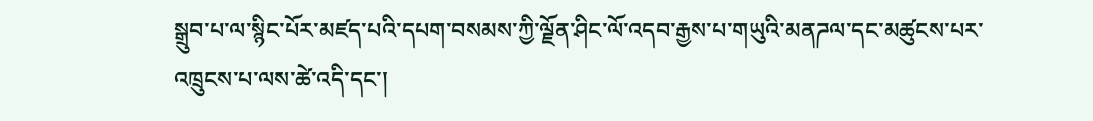སྒྲུབ་པ་ལ་སྙིང་པོར་མཛད་པའི་དཔག་བསམས་ཀྱི་ལྗོན་ཤིང་ལོ་འདབ་རྒྱས་པ་གཡུའི་མནཌལ་དང་མཚུངས་པར་འཁྲུངས་པ་ལས་ཚེ་འདི་དང་།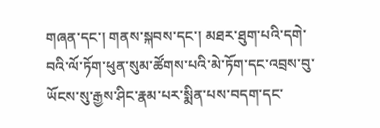གཞན་དང་། གནས་སྐབས་དང་། མཐར་ཐུག་པའི་དགེ་བའི་ལོ་ཏོག་ཕུན་སུམ་ཚོགས་པའི་མེ་ཏོག་དང་འབྲས་བུ་ཡོངས་སུ་རྒྱས་ཤིང་རྣམ་པར་སྨིན་པས་བདག་དང་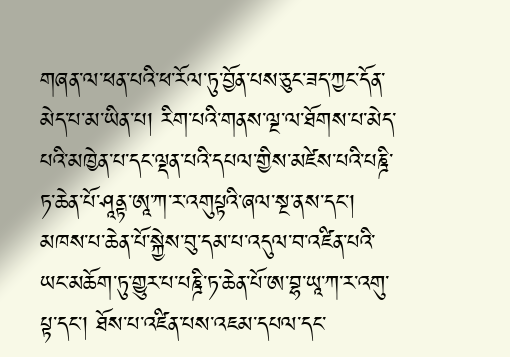གཞན་ལ་ཕན་པའི་ཕ་རོལ་ཏུ་བྱོན་པས་ཅུང་ཟད་ཀྱང་དོན་མེད་པ་མ་ཡིན་པ། རིག་པའི་གནས་ལྔ་ལ་ཐོགས་པ་མེད་པའི་མཁྱེན་པ་དང་ལྡན་པའི་དཔལ་གྱིས་མཛེས་པའི་པཎྜི་ཏ་ཆེན་པོ་ཤཱནྟ་ཨཱ་ཀ་ར་འགུཔྟའི་ཞལ་སྔ་ནས་དང་། མཁས་པ་ཆེན་པོ་སྐྱེས་བུ་དམ་པ་འདུལ་བ་འཛིན་པའི་ཡང་མཆོག་ཏུ་གྱུར་པ་པཎྜི་ཏ་ཆེན་པོ་ཨ་བྷ་ཡཱ་ཀ་ར་འགུ་པྟ་དང་། ཐོས་པ་འཛིན་པས་འཇམ་དཔལ་དང་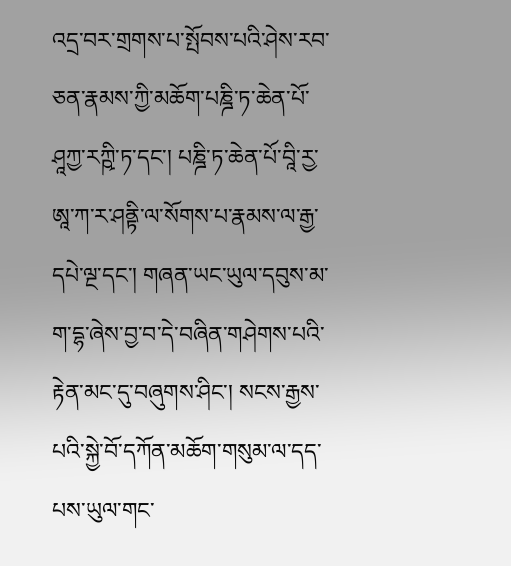འདྲ་བར་གྲགས་པ་སྤོབས་པའི་ཤེས་རབ་ཅན་རྣམས་ཀྱི་མཆོག་པཎྜི་ཏ་ཆེན་པོ་ཤཱཀྱ་རཀྵི་ཏ་དང་། པཎྜི་ཏ་ཆེན་པོ་བཱི་རྱ་ཨཱ་ཀ་ར་ཤནྟི་ལ་སོགས་པ་རྣམས་ལ་རྒྱ་དཔེ་ལྔ་དང་། གཞན་ཡང་ཡུལ་དབུས་མ་ག་དྷ་ཞེས་བྱ་བ་དེ་བཞིན་གཤེགས་པའི་རྟེན་མང་དུ་བཞུགས་ཤིང་། སངས་རྒྱས་པའི་སྐྱེ་བོ་དཀོན་མཆོག་གསུམ་ལ་དད་པས་ཡུལ་གང་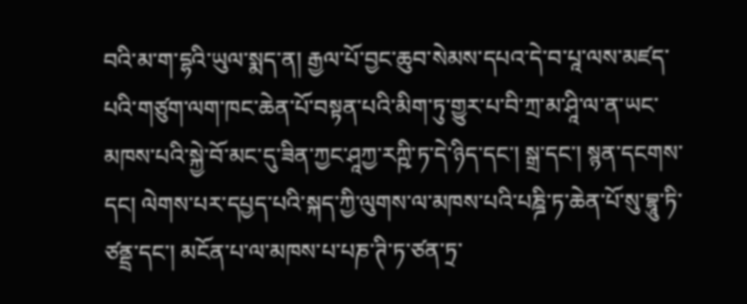བའི་མ་ག་དྷའི་ཡུལ་སྨད་ན། རྒྱལ་པོ་བྱང་ཆུབ་སེམས་དཔའ་དེ་བ་པཱ་ལས་མཛད་པའི་གཙུག་ལག་ཁང་ཆེན་པོ་བསྟན་པའི་མིག་ཏུ་གྱུར་པ་བི་ཀྲ་མ་ཤཱི་ལ་ན་ཡང་མཁས་པའི་སྐྱེ་བོ་མང་དུ་ཟིན་ཀྱང་ཤཱཀྱ་རཀྵི་ཏ་དེ་ཉིད་དང་། སྒྲ་དང་། སྙན་དངགས་དང། ལེགས་པར་དཔྱད་པའི་སྐད་ཀྱི་ལུགས་ལ་མཁས་པའི་པཎྜི་ཏ་ཆེན་པོ་སུ་བྷཱུ་ཏི་ཙནྡྲ་དང་། མངོན་པ་ལ་མཁས་པ་པཎ་ཊི་ཏ་ཙན་ཏྲ་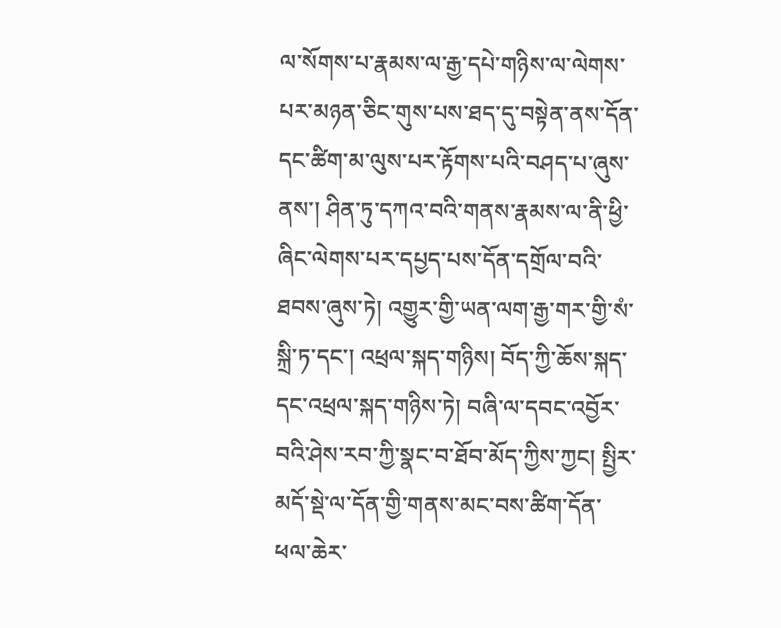ལ་སོགས་པ་རྣམས་ལ་རྒྱ་དཔེ་གཉིས་ལ་ལེགས་པར་མཉན་ཅིང་གུས་པས་ཐད་དུ་བསྟེན་ནས་དོན་དང་ཚིག་མ་ལུས་པར་རྟོགས་པའི་བཤད་པ་ཞུས་ནས་། ཤིན་ཏུ་དཀའ་བའི་གནས་རྣམས་ལ་ནི་ཕྱི་ཞིང་ལེགས་པར་དཔྱད་པས་དོན་དགྲོལ་བའི་ཐབས་ཞུས་ཏེ། འགྱུར་གྱི་ཡན་ལག་རྒྱ་གར་གྱི་སཾ་སྐྲི་ཏ་དང་། འཕྲལ་སྐད་གཉིས། བོད་ཀྱི་ཆོས་སྐད་དང་འཕྲལ་སྐད་གཉིས་ཏེ། བཞི་ལ་དབང་འབྱོར་བའི་ཤེས་རབ་ཀྱི་སྣང་བ་ཐོབ་མོད་ཀྱིས་ཀྱང། སྤྱིར་མདོ་སྡེ་ལ་དོན་གྱི་གནས་མང་བས་ཚིག་དོན་ཕལ་ཆེར་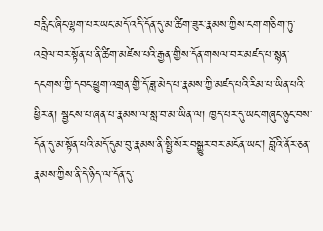བརླིང་ཞིང་ལྷག་པར་ཡང་མདོ་འདི་དོན་དུ་མ་ཚིག་ཟུར་རྣམས་ཀྱིས་ངག་གཅིག་ཏུ་འབྲེལ་བར་སྟོན་པ་ནི་ཚིག་མཛེས་པའི་རྒྱན་གྱིས་དོན་གསལ་བར་མཛད་པ་སྙན་དངགས་ཀྱི་དབང་ཕྱུག་འགྲན་གྱི་དོ་ཟླ་མེད་པ་རྣམས་ཀྱི་མཛད་པའི་རིམ་པ་ཡིན་པའི་ཕྱིར་ན། སྦྱངས་པ་ཞན་པ་རྣམས་ལ་སླ་བ་མ་ཡིན་ལ། ཁྱད་པར་དུ་ཡང་གཞུང་ཉུང་བས་དོན་དུ་མ་སྟོན་པའི་མདོ་དུམ་བུ་རྣམས་ནི་སྤྱི་སོར་བསྒྱུར་བར་མངོན་ཡང། བློའི་ནོར་ཅན་རྣམས་ཀྱིས་ནི་དེ་ཉིད་ལ་དོན་དུ་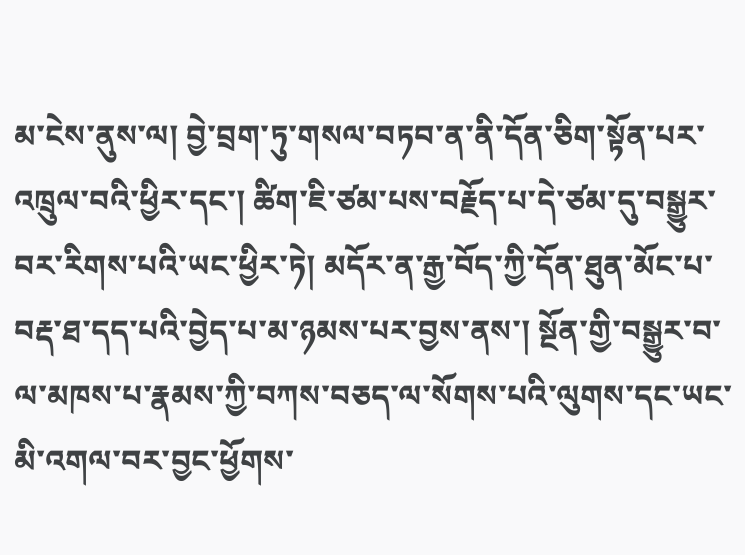མ་ངེས་ནུས་ལ། བྱེ་བྲག་ཏུ་གསལ་བཏབ་ན་ནི་དོན་ཅིག་སྟོན་པར་འཁྲུལ་བའི་ཕྱིར་དང་། ཚིག་ཇི་ཙམ་པས་བརྗོད་པ་དེ་ཙམ་དུ་བསྒྱུར་བར་རིགས་པའི་ཡང་ཕྱིར་ཏེ། མདོར་ན་རྒྱ་བོད་ཀྱི་དོན་ཐུན་མོང་པ་བརྡ་ཐ་དད་པའི་བྱེད་པ་མ་ཉམས་པར་བྱས་ནས་། སྔོན་གྱི་བསྒྱུར་བ་ལ་མཁས་པ་རྣམས་ཀྱི་བཀས་བཅད་ལ་སོགས་པའི་ལུགས་དང་ཡང་མི་འགལ་བར་བྱང་ཕྱོགས་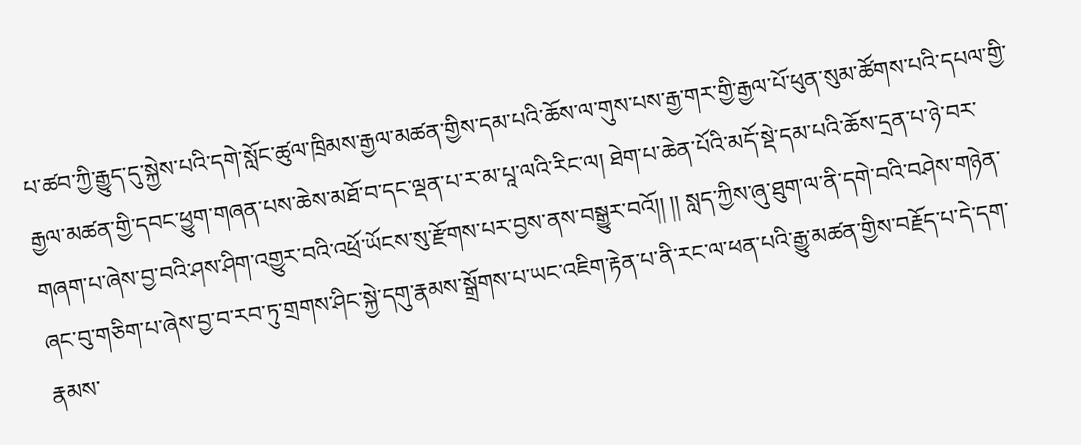པ་ཚབ་ཀྱི་རྒྱུད་དུ་སྐྱེས་པའི་དགེ་སློང་ཚུལ་ཁྲིམས་རྒྱལ་མཚན་གྱིས་དམ་པའི་ཆོས་ལ་གུས་པས་རྒྱ་གར་གྱི་རྒྱལ་པོ་ཕུན་སུམ་ཚོགས་པའི་དཔལ་གྱི་རྒྱལ་མཚན་གྱི་དབང་ཕྱུག་གཞན་པས་ཆེས་མཐོ་བ་དང་ལྡན་པ་ར་མ་པཱ་ལའི་རིང་ལ། ཐེག་པ་ཆེན་པོའི་མདོ་སྡེ་དམ་པའི་ཆོས་དྲན་པ་ཉེ་བར་གཞག་པ་ཞེས་བྱ་བའི་ཤས་ཤིག་འགྱུར་བའི་འཕྲོ་ཡོངས་སུ་རྫོགས་པར་བྱས་ནས་བསྒྱུར་བའོ།། །། སླད་ཀྱིས་ཞུ་ཐུག་ལ་ནི་དགེ་བའི་བཤེས་གཉེན་ཞང་བུ་གཅིག་པ་ཞེས་བྱ་བ་རབ་ཏུ་གྲགས་ཤིང་སྐྱེ་དགུ་རྣམས་སྒྲོགས་པ་ཡང་འཇིག་རྟེན་པ་ནི་རང་ལ་ཕན་པའི་རྒྱུ་མཚན་གྱིས་བརྗོད་པ་དེ་དག་རྣམས་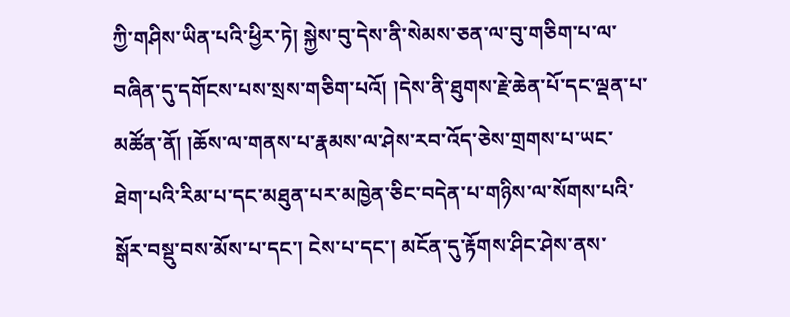ཀྱི་གཤིས་ཡིན་པའི་ཕྱིར་ཏེ། སྐྱེས་བུ་དེས་ནི་སེམས་ཅན་ལ་བུ་གཅིག་པ་ལ་བཞིན་དུ་དགོངས་པས་སྲས་གཅིག་པའོ། །དེས་ནི་ཐུགས་རྗེ་ཆེན་པོ་དང་ལྡན་པ་མཚོན་ནོ། །ཆོས་ལ་གནས་པ་རྣམས་ལ་ཤེས་རབ་འོད་ཅེས་གྲགས་པ་ཡང་ཐེག་པའི་རིམ་པ་དང་མཐུན་པར་མཁྱེན་ཅིང་བདེན་པ་གཉིས་ལ་སོགས་པའི་སྒོར་བསྡུ་བས་མོས་པ་དང་། ངེས་པ་དང་། མངོན་དུ་རྟོགས་ཤིང་ཤེས་ནས་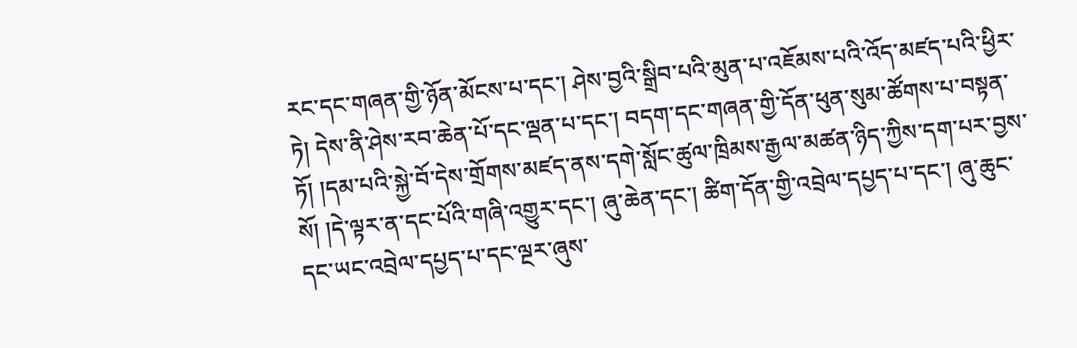རང་དང་གཞན་གྱི་ཉོན་མོངས་པ་དང་། ཤེས་བྱའི་སྒྲིབ་པའི་མུན་པ་འཇོམས་པའི་འོད་མཛད་པའི་ཕྱིར་ཏེ། དེས་ནི་ཤེས་རབ་ཆེན་པོ་དང་ལྡན་པ་དང་། བདག་དང་གཞན་གྱི་དོན་ཕུན་སུམ་ཚོགས་པ་བསྟན་ཏོ། །དམ་པའི་སྐྱེ་བོ་དེས་གྲོགས་མཛད་ནས་དགེ་སློང་ཚུལ་ཁྲིམས་རྒྱལ་མཚན་ཉིད་ཀྱིས་དག་པར་བྱས་སོ། །དེ་ལྟར་ན་དང་པོའི་གཞི་འགྱུར་དང་། ཞུ་ཆེན་དང་། ཚིག་དོན་གྱི་འབྲེལ་དཔྱད་པ་དང་། ཞུ་ཆུང་དང་ཡང་འབྲེལ་དཔྱད་པ་དང་ལྔར་ཞུས་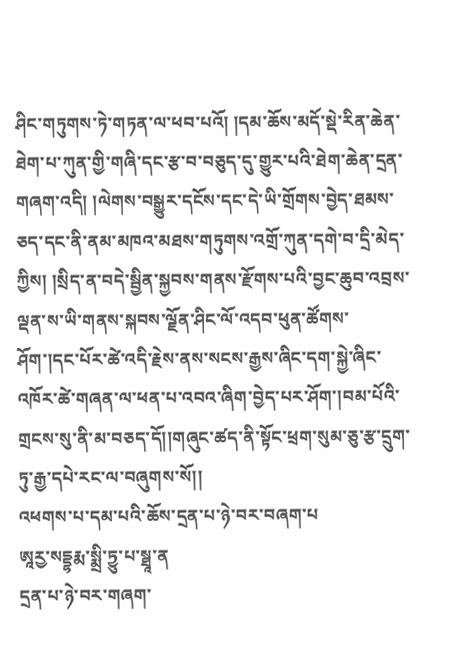ཤིང་གཏུགས་ཏེ་གཏན་ལ་ཕབ་པའོ། །དམ་ཆོས་མདོ་སྡེ་རིན་ཆེན་ཐེག་པ་ཀུན་གྱི་གཞི་དང་རྩ་བ་བཅུད་དུ་གྱུར་པའི་ཐེག་ཆེན་དྲན་གཞག་འདི། །ལེགས་བསྒྱུར་དངོས་དང་དེ་ཡི་གྲོགས་བྱེད་ཐམས་ཅད་དང་ནི་ནམ་མཁའ་མཐས་གཏུགས་འགྲོ་ཀུན་དགེ་བ་དྲི་མེད་ཀྱིས། །སྲིད་ན་བདེ་སྦྱིན་སྐྱབས་གནས་རྫོགས་པའི་བྱང་ཆུབ་འབྲས་ལྡན་ས་ཡི་གནས་སྐབས་ལྗོན་ཤིང་ལོ་འདབ་ཕུན་ཚོགས་ཤོག་།དང་པོར་ཚེ་འདི་རྗེས་ནས་སངས་རྒྱས་ཞིང་དག་སྐྱེ་ཞིང་འཁོར་ཚེ་གཞན་ལ་ཕན་པ་འབའ་ཞིག་བྱེད་པར་ཤོག་།བམ་པོའི་གྲངས་སུ་ནི་མ་བཅད་དོ།།གཞུང་ཚད་ནི་སྟོང་ཕྲག་སུམ་ཅུ་རྩ་དྲུག་ཏུ་རྒྱ་དཔེ་རང་ལ་བཞུགས་སོ།།
འཕགས་པ་དམ་པའི་ཆོས་དྲན་པ་ཉེ་བར་བཞག་པ
ཨཱརྱ་སདྡྷརྨ་སྨྲི་ཏྱུ་པ་སྠཱ་ན
དྲན་པ་ཉེ་བར་གཞག་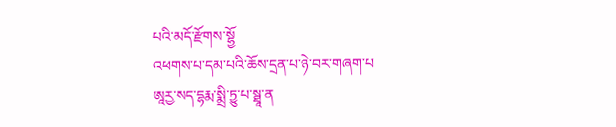པའི་མདོ་རྫོགས་སྷྱོ
འཕགས་པ་དམ་པའི་ཆོས་དྲན་པ་ཉེ་བར་གཞག་པ
ཨཱརྱ་སད་དྷརྨ་སྨྲི་ཏྱུ་པ་སྠཱ་ན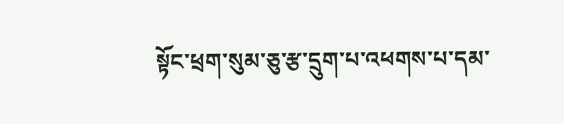སྟོང་ཕྲག་སུམ་ཅུ་རྩ་དྲུག་པ་འཕགས་པ་དམ་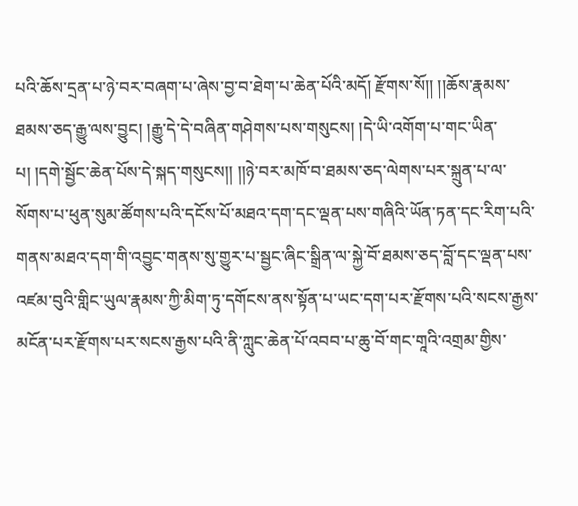པའི་ཆོས་དྲན་པ་ཉེ་བར་བཞག་པ་ཞེས་བྱ་བ་ཐེག་པ་ཆེན་པོའི་མདོ། རྫོགས་སོ།། །།ཆོས་རྣམས་ཐམས་ཅད་རྒྱུ་ལས་བྱུང། །རྒྱུ་དེ་དེ་བཞིན་གཤེགས་པས་གསུངས། །དེ་ཡི་འགོག་པ་གང་ཡིན་པ། །དགེ་སྦྱོང་ཆེན་པོས་དེ་སྐད་གསུངས།། །།ཉེ་བར་མཁོ་བ་ཐམས་ཅད་ལེགས་པར་སྐྲུན་པ་ལ་སོགས་པ་ཕུན་སུམ་ཚོགས་པའི་དངོས་པོ་མཐའ་དག་དང་ལྡན་པས་གཞིའི་ཡོན་ཏན་དང་རིག་པའི་གནས་མཐའ་དག་གི་འབྱུང་གནས་སུ་གྱུར་པ་སྦྱང་ཞིང་སྒྲིན་ལ་སྐྱེ་བོ་ཐམས་ཅད་བློ་དང་ལྡན་པས་འཛམ་བུའི་གླིང་ཡུལ་རྣམས་ཀྱི་མིག་ཏུ་དགོངས་ནས་སྟོན་པ་ཡང་དག་པར་རྫོགས་པའི་སངས་རྒྱས་མངོན་པར་རྫོགས་པར་སངས་རྒྱས་པའི་ནི་ཀླུང་ཆེན་པོ་འབབ་པ་ཆུ་བོ་གང་གཱའི་འགྲམ་གྱིས་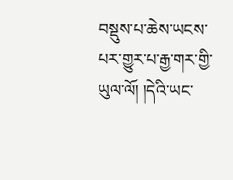བསྡུས་པ་ཆེས་ཡངས་པར་གྱུར་པ་རྒྱ་གར་གྱི་ཡུལ་ལོ། །དེའི་ཡང་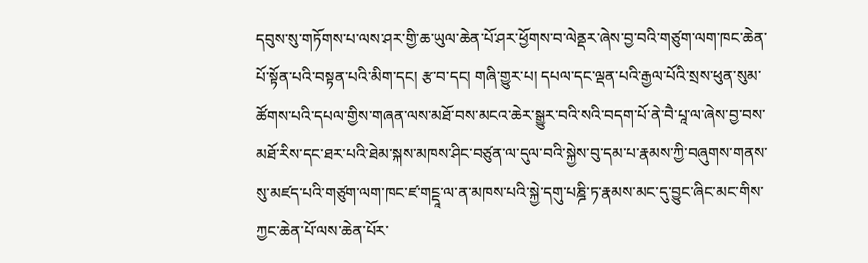དབུས་སུ་གཏོགས་པ་ལས་ཤར་གྱི་ཆ་ཡུལ་ཆེན་པོ་ཤར་ཕྱོགས་བ་ལེནྡར་ཞེས་བྱ་བའི་གཙུག་ལག་ཁང་ཆེན་པོ་སྟོན་པའི་བསྟན་པའི་མིག་དང། རྩ་བ་དང། གཞི་གྱུར་པ། དཔལ་དང་ལྡན་པའི་རྒྱལ་པོའི་སྲས་ཕུན་སུམ་ཚོགས་པའི་དཔལ་གྱིས་གཞན་ལས་མཐོ་བས་མངའ་ཆེར་སྒྱུར་བའི་སའི་བདག་པོ་ནེ་བཻ་པཱ་ལ་ཞེས་བྱ་བས་མཐོ་རིས་དང་ཐར་པའི་ཐེམ་སྐས་མཁས་ཤིང་བཙུན་ལ་དུལ་བའི་སྐྱེས་བུ་དམ་པ་རྣམས་ཀྱི་བཞུགས་གནས་སུ་མཛད་པའི་གཙུག་ལག་ཁང་ཛ་གངྡཱ་ལ་ན་མཁས་པའི་སྐྱེ་དགུ་པཎྜི་ཏ་རྣམས་མང་དུ་བྱུང་ཞིང་མང་གིས་ཀྱང་ཆེན་པོ་ལས་ཆེན་པོར་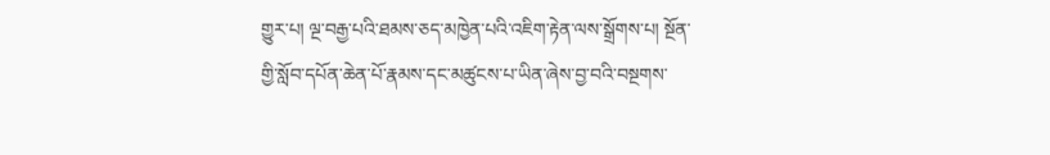གྱུར་པ། ལྔ་བརྒྱ་པའི་ཐམས་ཅད་མཁྱེན་པའི་འཇིག་རྟེན་ལས་སྒྲོགས་པ། སྔོན་གྱི་སློབ་དཔོན་ཆེན་པོ་རྣམས་དང་མཚུངས་པ་ཡིན་ཞེས་བྱ་བའི་བསྔགས་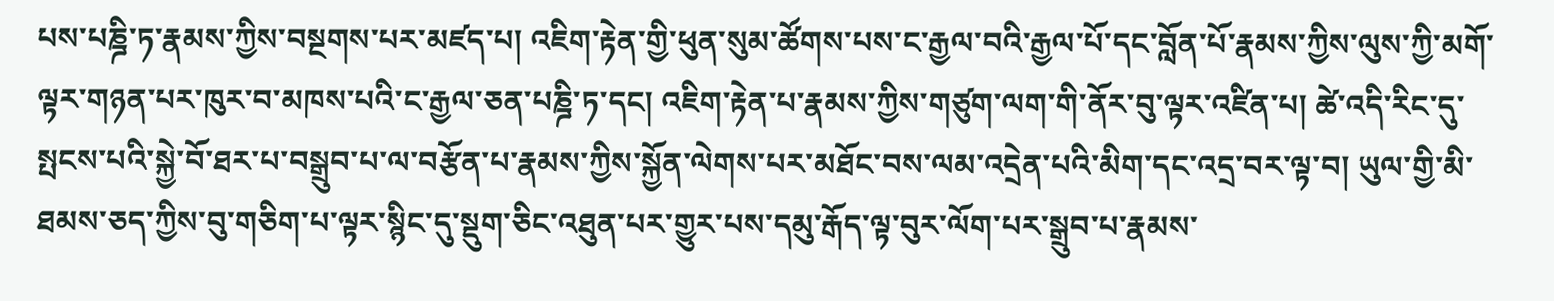པས་པཎྜི་ཏ་རྣམས་ཀྱིས་བསྔགས་པར་མཛད་པ། འཇིག་རྟེན་གྱི་ཕུན་སུམ་ཚོགས་པས་ང་རྒྱལ་བའི་རྒྱལ་པོ་དང་བློན་པོ་རྣམས་ཀྱིས་ལུས་ཀྱི་མགོ་ལྟར་གཉན་པར་ཁུར་བ་མཁས་པའི་ང་རྒྱལ་ཅན་པཎྜི་ཏ་དང། འཇིག་རྟེན་པ་རྣམས་ཀྱིས་གཙུག་ལག་གི་ནོར་བུ་ལྟར་འཛིན་པ། ཚེ་འདི་རིང་དུ་སྤངས་པའི་སྐྱེ་བོ་ཐར་པ་བསྒྲུབ་པ་ལ་བརྩོན་པ་རྣམས་ཀྱིས་སྐྱོན་ལེགས་པར་མཐོང་བས་ལམ་འདྲེན་པའི་མིག་དང་འདྲ་བར་ལྟ་བ། ཡུལ་གྱི་མི་ཐམས་ཅད་ཀྱིས་བུ་གཅིག་པ་ལྟར་སྙིང་དུ་སྡུག་ཅིང་འཐུན་པར་གྱུར་པས་དམུ་རྒོད་ལྟ་བུར་ལོག་པར་སྒྲུབ་པ་རྣམས་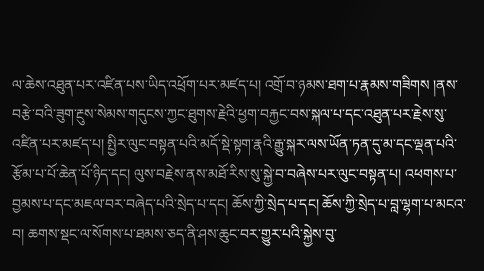ལ་ཆེས་འཐུན་པར་འཛིན་པས་ཡིད་འཕྲོག་པར་མཛད་པ། འགྲོ་བ་ཉམས་ཐག་པ་རྣམས་གཟིགས །ནས་བརྩེ་བའི་ཟུག་རྔུས་སེམས་གདུངས་ཀྱང་ཐུགས་རྗེའི་ཕྱག་བརྐྱང་བས་སྐལ་པ་དང་འཐུན་པར་རྗེས་སུ་འཛིན་པར་མཛད་པ། སྤྱིར་ལུང་བསྟན་པའི་མདོ་སྡེ་སྟག་རྣའི་རྒྱུ་སྐར་ལས་ཡོན་ཏན་དུ་མ་དང་ལྡན་པའི་རྩོམ་པ་པོ་ཆེན་པོ་ཉིད་དང། ལུས་བརྗེས་ནས་མཐོ་རིས་སུ་སྐྱེ་བ་བཞེས་པར་ལུང་བསྟན་པ། འཕགས་པ་བྱམས་པ་དང་མཇལ་བར་བཞེད་པའི་སྲེད་པ་དང། ཆོས་ཀྱི་སྲེད་པ་དང། ཆོས་ཀྱི་སྲེད་པ་བླ་ལྷག་པ་མངའ་བ། ཆགས་སྡང་ལ་སོགས་པ་ཐམས་ཅད་ནི་ཤས་ཆུང་བར་གྱུར་པའི་སྐྱེས་བུ་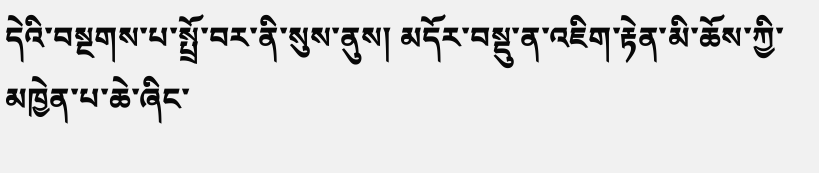དེའི་བསྔགས་པ་སྤྲོ་བར་ནི་སུས་ནུས། མདོར་བསྡུ་ན་འཇིག་རྟེན་མི་ཆོས་ཀྱི་མཁྱེན་པ་ཆེ་ཞིང་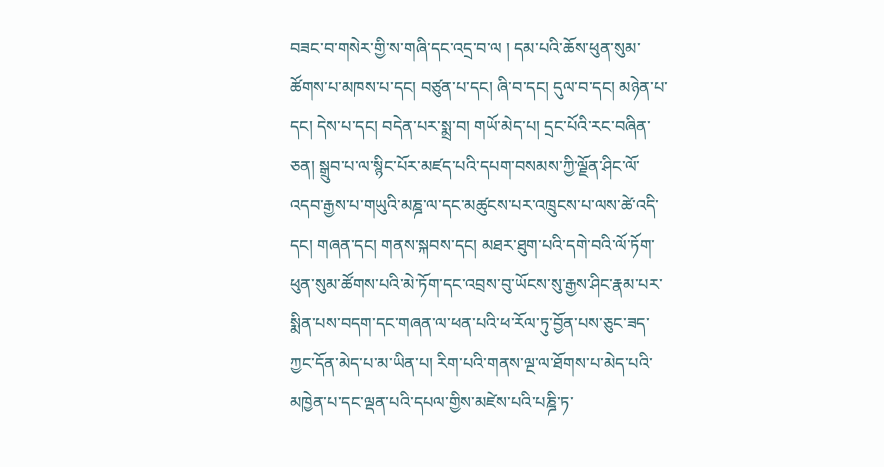བཟང་བ་གསེར་གྱི་ས་གཞི་དང་འདྲ་བ་ལ ། དམ་པའི་ཆོས་ཕུན་སུམ་ཚོགས་པ་མཁས་པ་དང། བཙུན་པ་དང། ཞི་བ་དང། དུལ་བ་དང། མཉེན་པ་དང། དེས་པ་དང། བདེན་པར་སྨྲ་བ། གཡོ་མེད་པ། དྲང་པོའི་རང་བཞིན་ཅན། སྒྲུབ་པ་ལ་སྙིང་པོར་མཛད་པའི་དཔག་བསམས་ཀྱི་ལྗོན་ཤིང་ལོ་འདབ་རྒྱས་པ་གཡུའི་མཎྜ་ལ་དང་མཚུངས་པར་འཁྲུངས་པ་ལས་ཚེ་འདི་དང། གཞན་དང། གནས་སྐབས་དང། མཐར་ཐུག་པའི་དགེ་བའི་ལོ་ཏོག་ཕུན་སུམ་ཚོགས་པའི་མེ་ཏོག་དང་འབྲས་བུ་ཡོངས་སུ་རྒྱས་ཤིང་རྣམ་པར་སྨིན་པས་བདག་དང་གཞན་ལ་ཕན་པའི་ཕ་རོལ་ཏུ་བྱོན་པས་ཅུང་ཟད་ཀྱང་དོན་མེད་པ་མ་ཡིན་པ། རིག་པའི་གནས་ལྔ་ལ་ཐོགས་པ་མེད་པའི་མཁྱེན་པ་དང་ལྡན་པའི་དཔལ་གྱིས་མཛེས་པའི་པཎྜི་ཏ་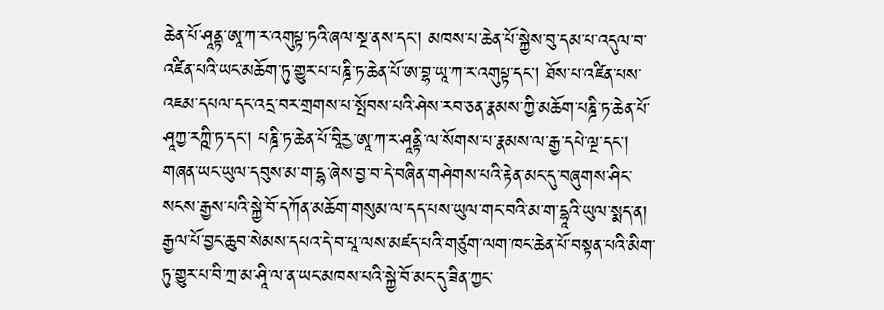ཆེན་པོ་ཤཱནྟ་ཨཱ་ཀ་ར་འགུཔྟ་ཏའི་ཞལ་སྔ་ནས་དང། མཁས་པ་ཆེན་པོ་སྐྱེས་བུ་དམ་པ་འདུལ་བ་འཛིན་པའི་ཡང་མཆོག་ཏུ་གྱུར་པ་པཎྜི་ཏ་ཆེན་པོ་ཨ་བྷ་ཡཱ་ཀ་ར་འགུཔྟ་དང། ཐོས་པ་འཛིན་པས་འཇམ་དཔལ་དང་འདྲ་བར་གྲགས་པ་སྤོབས་པའི་ཤེས་རབ་ཅན་རྣམས་ཀྱི་མཆོག་པཎྜི་ཏ་ཆེན་པོ་ཤཱཀྱ་རཀྵི་ཏ་དང། པཎྜི་ཏ་ཆེན་པོ་བཱིརྱ་ཨཱ་ཀ་ར་ཤཱནྟི་ལ་སོགས་པ་རྣམས་ལ་རྒྱ་དཔེ་ལྔ་དང། གཞན་ཡང་ཡུལ་དབུས་མ་ག་དྷ་ཞེས་བྱ་བ་དེ་བཞིན་གཤེགས་པའི་རྟེན་མང་དུ་བཞུགས་ཤིང་སངས་རྒྱས་པའི་སྐྱེ་བོ་དཀོན་མཆོག་གསུམ་ལ་དད་པས་ཡུལ་གང་བའི་མ་ག་དྷཱའི་ཡུལ་སྨད་ན། རྒྱལ་པོ་བྱང་ཆུབ་སེམས་དཔའ་དེ་བ་པཱ་ལས་མཛད་པའི་གཙུག་ལག་ཁང་ཆེན་པོ་བསྟན་པའི་མིག་ཏུ་གྱུར་པ་བི་ཀྲ་མ་ཤཱི་ལ་ན་ཡང་མཁས་པའི་སྐྱེ་བོ་མང་དུ་ཟིན་ཀྱང་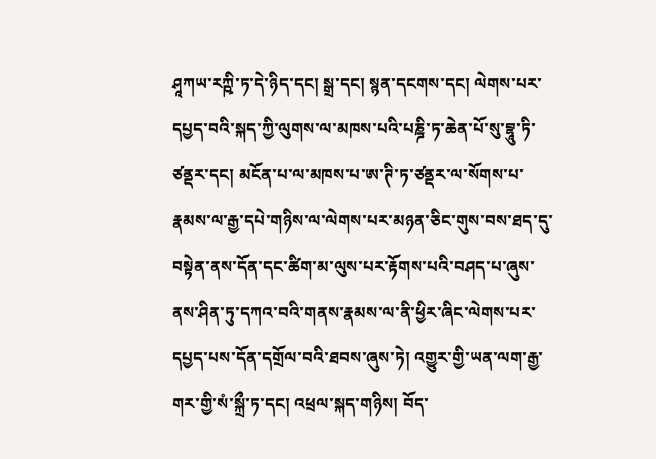ཤཱཀཡ་རཀྵི་ཏ་དེ་ཉིད་དང། སྒྲ་དང། སྙན་དངགས་དང། ལེགས་པར་དཔྱད་བའི་སྐད་ཀྱི་ལུགས་ལ་མཁས་པའི་པཎྜི་ཏ་ཆེན་པོ་སུ་བྷཱུ་ཏི་ཙནྡར་དང། མངོན་པ་ལ་མཁས་པ་ཨ་ཊི་ཏ་ཙནྡར་ལ་སོགས་པ་རྣམས་ལ་རྒྱ་དཔེ་གཉིས་ལ་ལེགས་པར་མཉན་ཅིང་གུས་བས་ཐད་དུ་བསྟེན་ནས་དོན་དང་ཚིག་མ་ལུས་པར་རྟོགས་པའི་བཤད་པ་ཞུས་ནས་ཤིན་ཏུ་དཀའ་བའི་གནས་རྣམས་ལ་ནི་ཕྱིར་ཞིང་ལེགས་པར་དཔྱད་པས་དོན་དགྲོལ་བའི་ཐབས་ཞུས་ཏེ། འགྱུར་གྱི་ཡན་ལག་རྒྱ་གར་གྱི་སཾ་སྐྲྀ་ཏ་དང། འཕྲལ་སྐད་གཉིས། བོད་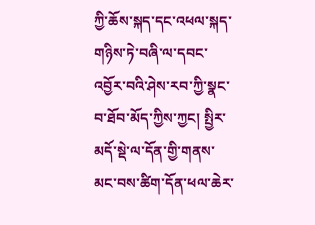ཀྱི་ཆོས་སྐད་དང་འཕལ་སྐད་གཉིས་ཏེ་བཞི་ལ་དབང་འབྱོར་བའི་ཤེས་རབ་ཀྱི་སྣང་བ་ཐོབ་མོད་ཀྱིས་ཀྱང། སྤྱིར་མདོ་སྡེ་ལ་དོན་གྱི་གནས་མང་བས་ཚིག་དོན་ཕལ་ཆེར་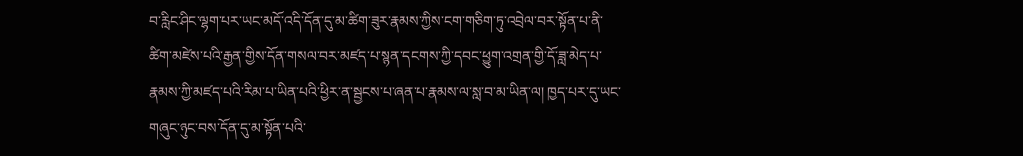བ་རླིང་ཤིང་ལྷག་པར་ཡང་མདོ་འདི་དོན་དུ་མ་ཚིག་ཟུར་རྣམས་ཀྱིས་ངག་གཅིག་ཏུ་འབྲེལ་བར་སྟོན་པ་ནི་ཚིག་མཛེས་པའི་རྒྱན་གྱིས་དོན་གསལ་བར་མཛད་པ་སྙན་དངགས་ཀྱི་དབང་ཕྱུག་འགྲན་གྱི་དོ་ཟླ་མེད་པ་རྣམས་ཀྱི་མཛད་པའི་རིམ་པ་ཡིན་པའི་ཕྱིར་ན་སྦྱངས་པ་ཞན་པ་རྣམས་ལ་སླ་བ་མ་ཡིན་ལ། ཁྱད་པར་དུ་ཡང་གཞུང་ཉུང་བས་དོན་དུ་མ་སྟོན་པའི་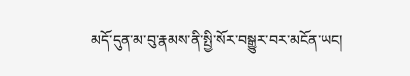མདོ་དུན་མ་བུ་རྣམས་ནི་སྤྱི་སོར་བསྒྱུར་བར་མངོན་ཡང།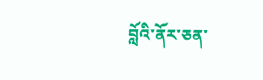བློའི་ནོར་ཅན་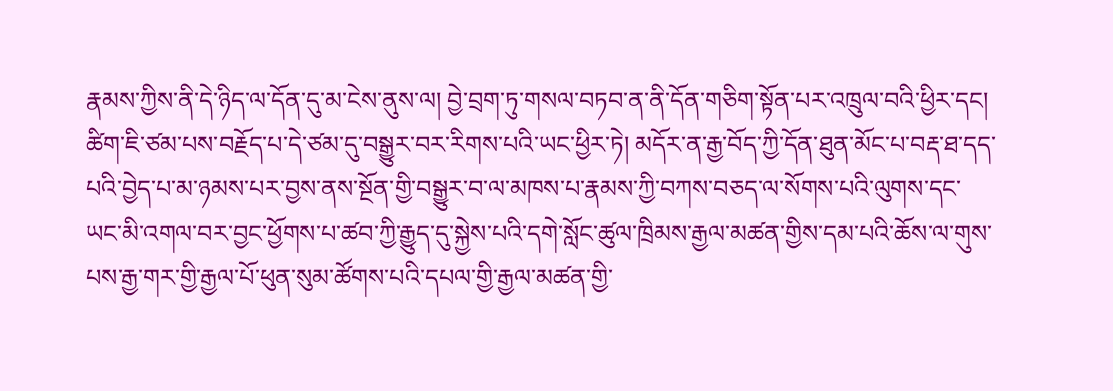རྣམས་ཀྱིས་ནི་དེ་ཉིད་ལ་དོན་དུ་མ་ངེས་ནུས་ལ། བྱེ་བྲག་ཏུ་གསལ་བཏབ་ན་ནི་དོན་གཅིག་སྟོན་པར་འཁྲུལ་བའི་ཕྱིར་དང། ཚིག་ཇི་ཙམ་པས་བརྗོད་པ་དེ་ཙམ་དུ་བསྒྱུར་བར་རིགས་པའི་ཡང་ཕྱིར་ཏེ། མདོར་ན་རྒྱ་བོད་ཀྱི་དོན་ཐུན་མོང་པ་བརྡ་ཐ་དད་པའི་བྱེད་པ་མ་ཉམས་པར་བྱས་ནས་སྔོན་གྱི་བསྒྱུར་བ་ལ་མཁས་པ་རྣམས་ཀྱི་བཀས་བཅད་ལ་སོགས་པའི་ལུགས་དང་ཡང་མི་འགལ་བར་བྱང་ཕྱོགས་པ་ཚབ་ཀྱི་རྒྱུད་དུ་སྐྱེས་པའི་དགེ་སློང་ཚུལ་ཁྲིམས་རྒྱལ་མཚན་གྱིས་དམ་པའི་ཆོས་ལ་གུས་པས་རྒྱ་གར་གྱི་རྒྱལ་པོ་ཕུན་སུམ་ཚོགས་པའི་དཔལ་གྱི་རྒྱལ་མཚན་གྱི་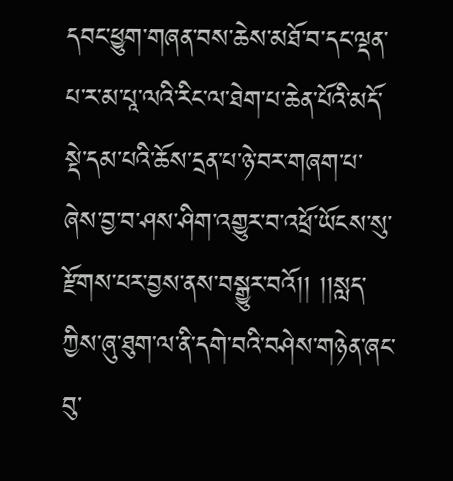དབང་ཕྱུག་གཞན་བས་ཆེས་མཐོ་བ་དང་ལྡན་པ་ར་མ་པཱ་ལའི་རིང་ལ་ཐེག་པ་ཆེན་པོའི་མདོ་སྡེ་དམ་པའི་ཆོས་དྲན་པ་ཉེ་བར་གཞག་པ་ཞེས་བྱ་བ་ཤས་ཤིག་འགྱུར་བ་འཕྲོ་ཡོངས་སུ་རྫོགས་པར་བྱས་ནས་བསྒྱུར་བའོ།། །།སླད་ཀྱིས་ཞུ་ཐུག་ལ་ནི་དགེ་བའི་བཤེས་གཉེན་ཞང་བུ་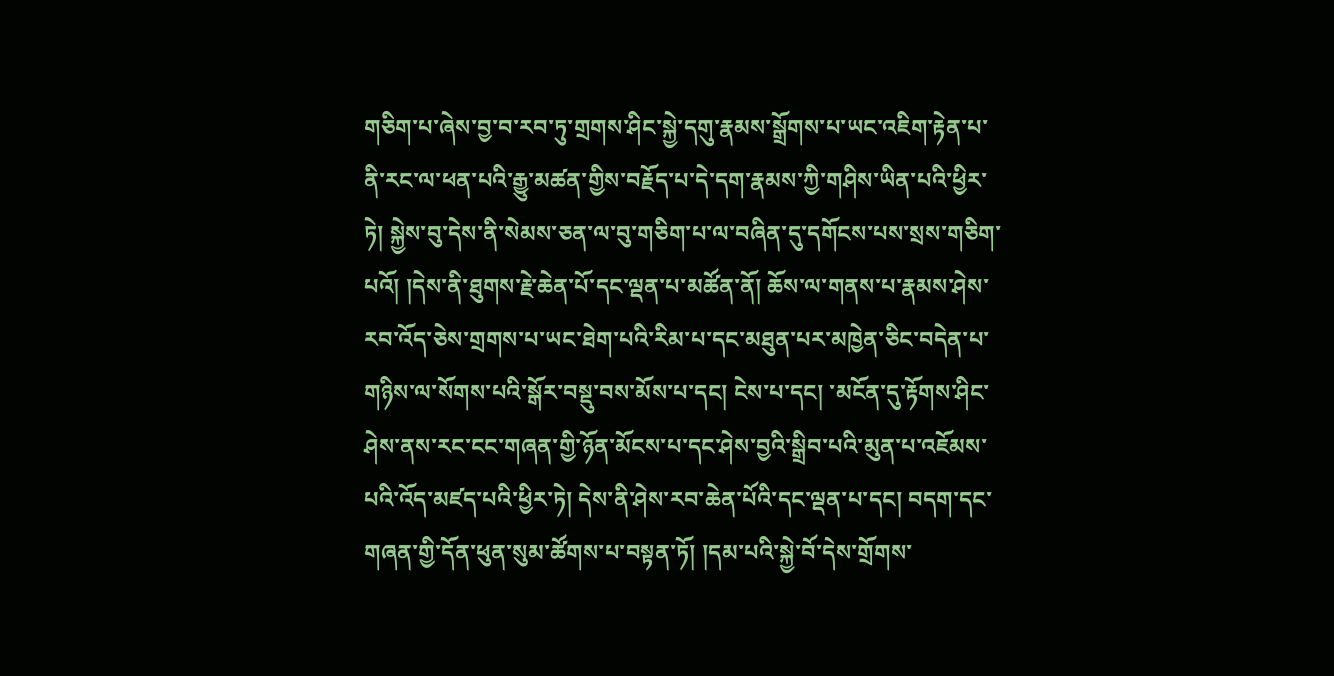གཅིག་པ་ཞེས་བྱ་བ་རབ་ཏུ་གྲགས་ཤིང་སྐྱེ་དགུ་རྣམས་སྒྲོགས་པ་ཡང་འཇིག་རྟེན་པ་ནི་རང་ལ་ཕན་པའི་རྒྱུ་མཚན་གྱིས་བརྗོད་པ་དེ་དག་རྣམས་ཀྱི་གཤིས་ཡིན་པའི་ཕྱིར་ཏེ། སྐྱེས་བུ་དེས་ནི་སེམས་ཅན་ལ་བུ་གཅིག་པ་ལ་བཞིན་དུ་དགོངས་པས་སྲས་གཅིག་པའོ། །དེས་ནི་ཐུགས་རྗེ་ཆེན་པོ་དང་ལྡན་པ་མཚོན་ནོ། ཆོས་ལ་གནས་པ་རྣམས་ཤེས་རབ་འོད་ཅེས་གྲགས་པ་ཡང་ཐེག་པའི་རིམ་པ་དང་མཐུན་པར་མཁྱེན་ཅིང་བདེན་པ་གཉིས་ལ་སོགས་པའི་སྒོར་བསྡུ་བས་མོས་པ་དང། ངེས་པ་དང། ་མངོན་དུ་རྟོགས་ཤིང་ཤེས་ནས་རང་ངང་གཞན་གྱི་ཉོན་མོངས་པ་དང་ཤེས་བྱའི་སྒྲིབ་པའི་མུན་པ་འཇོམས་པའི་འོད་མཛད་པའི་ཕྱིར་ཏེ། དེས་ནི་ཤེས་རབ་ཆེན་པོའི་དང་ལྡན་པ་དང། བདག་དང་གཞན་གྱི་དོན་ཕུན་སུམ་ཚོགས་པ་བསྟན་ཏོ། །དམ་པའི་སྐྱེ་བོ་དེས་གྲོགས་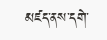མཛད་ནས་དགེ་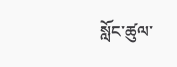སློང་ཚུལ་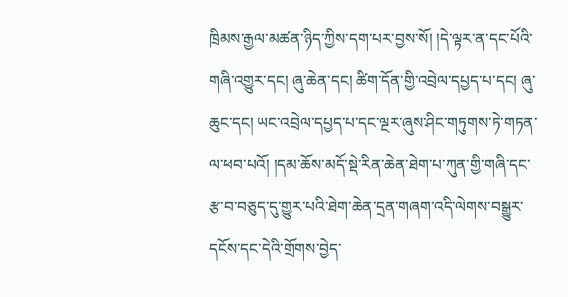ཁྲིམས་རྒྱལ་མཚན་ཉིད་ཀྱིས་དག་པར་བྱས་སོ། །དེ་ལྟར་ན་དང་པོའི་གཞི་འགྱུར་དང། ཞུ་ཆེན་དང། ཚིག་དོན་གྱི་འབྲེལ་དཔྱད་པ་དང། ཞུ་ཆུང་དང། ཡང་འབྲེལ་དཔྱད་པ་དང་ལྔར་ཞུས་ཤིང་གཏུགས་ཏེ་གཏན་ལ་ཕབ་པའོ། །དམ་ཆོས་མདོ་སྡེ་རིན་ཆེན་ཐེག་པ་ཀུན་གྱི་གཞི་དང་རྩ་བ་བཅུད་དུ་གྱུར་པའི་ཐེག་ཆེན་དྲན་གཞག་འདི་ལེགས་བསྒྱུར་དངོས་དང་དེའི་གྲོགས་བྱེད་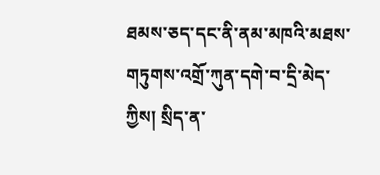ཐམས་ཅད་དང་ནི་ནམ་མཁའི་མཐས་གཏུགས་འགྲོ་ཀུན་དགེ་བ་དྲི་མེད་ཀྱིས། སྲིད་ན་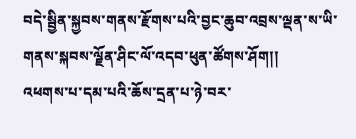བདེ་སྦྱིན་སྐྱབས་གནས་རྫོགས་པའི་བྱང་ཆུབ་འབྲས་ལྡན་ས་ཡི་གནས་སྐབས་ལྗོན་ཤིང་ལོ་འདབ་ཕུན་ཚོགས་ཤོག།།
འཕགས་པ་དམ་པའི་ཆོས་དྲན་པ་ཉེ་བར་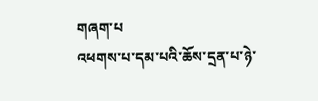གཞག་པ
འཕགས་པ་དམ་པའི་ཆོས་དྲན་པ་ཉེ་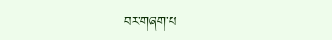བར་གཞག་པ